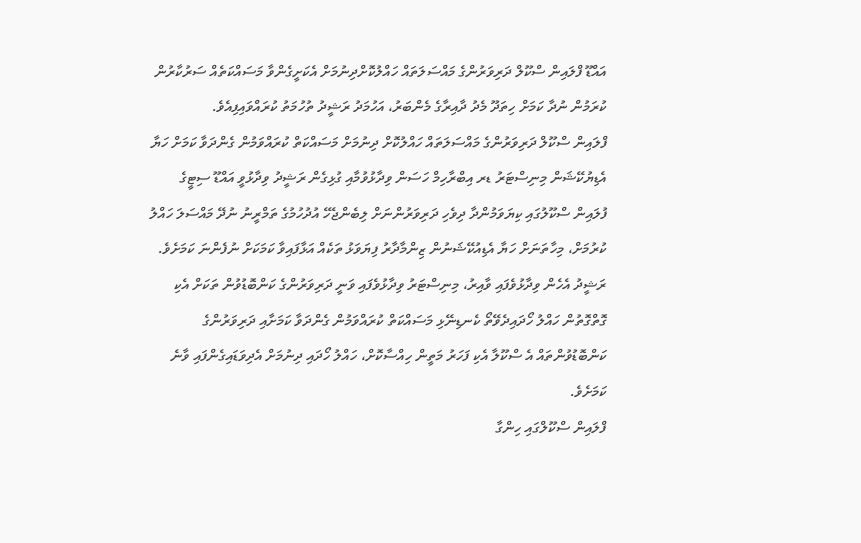އައްޑޫ ފްލައިން ސްކޫލް ދަރިވަރުންގެ މައްސަލަތައް ހައްލުކޮށްދިނުމަށް އެކަށީގެންވާ މަސައްކަތެއް ސަރުކާރުން ކުރަމުން ނުދާ ކަމަށް ހިތަދޫ މެދު ދާއިރާގެ މެންބަރު، އަހުމަދު ރަޝީދު ތުހުމަތު ކުރައްވައިފިއެވެ.
ފްލައިން ސްކޫލް ދަރިވަރުންގެ މައްސަލަތައް ހައްލުކޮށް ދިނުމަށް މަސައްކަތް ކުރައްވަމުން ގެންދަވާ ކަމަށް ހަޔާ އެޑިޔުކޭޝަން މިނިސްޓަރު ޑރ އިބްރާހިމް ހަސަން ވިދާޅުވުމާއި ގުޅިގެން ރަޝީދު ވިދާޅުވީ އައްޑޫ ސިޓީގެ ފުލައިން ސްކޫލުގައި ކިޔަވަމުންދާ ދިވެހި ދަރިވަރުންނަށް ލިބެންޖެހޭ އުދުހުމުގެ ތަމްރީނު ނުދޭ މައްސަލަ ހައްލު ކުރުމަށް، މިހާތަނަށް ހަޔާ އެޑިއުކޭޝަނުން ޒިންމާދާރު ފިޔަވަޅު ތަކެއް އަޅާފައިވާ ކަމަކަށް ނުފެންނަ ކަމަށެވެ.
ރަޝީދު އެހެން ވިދާޅުވެފައި ވާއިރު، މިނިސްޓަރު ވިދާޅުވެފައި ވަނީ ދަރިވަރުންގެ ކަންބޮޑުވުން ތަކަށް އެކި ގޮތްގޮތުން ހައްލު ހޯދައިދެވޭތޯ ކެނޑިނޭޅި މަސައްކަތް ކުރައްވަމުން ގެންދަވާ ކަމަށާއި ދަރިވަރުންގެ ކަންބޮޑުވުންތައް އެ ސްކޫލާ އެކި ފަހަރު މަތީން ހިއްސާކޮށް، ހައްލު ހޯދައި ދިނުމަށް އެދިވަޑައިގެންފައި ވާނެ ކަމަށެވެ.
ފްލައިން ސްކޫލްގައި ހިންގާ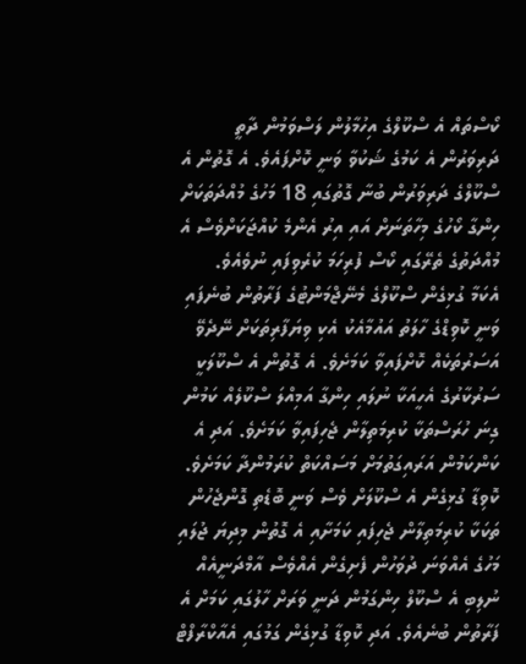ކޯސްތައް އެ ސްކޫލްގެ އިހުމާލުން ލަސްވަމުން ދާތީ ދަރިވަރުން އެ ކަމުގެ ޝަކުވާ ވަނީ ކޮށްފައެވެ. އެ ގޮތުން އެ ސްކޫލްގެ ދަރިވަރުން ބުނާ ގޮތުގައި 18 މަހުގެ މުއްދަތަކަށް ހިންގާ ކޯހުގެ މިހާތަނަށް އައި އިރު އެންމެ ކުއްޖަކަށްވެސް އެ މުއްދަތުގެ ތެރޭގައި ކޯސް ފުރިހަމަ ކުރެވިފައި ނުވެއެވެ.
އެކަމާ ގުޅިގެން ސްކޫލްގެ މެނޭޖްމަންޓުގެ ފަރާތުން ބުނެފައި ވަނީ ކޮވިޑްގެ ހާލަތު އައުމާއެކު އެކި ވިޔަފާރިތަކަށް ނޭދެވޭ އަސަރުތަކެއް ކޮށްފައިވާ ކަމަށެވެ. އެ ގޮތުން އެ ސްކޫލަކީ ސަރުކާރުގެ އެހީއަކާ ނުލައި ހިންގާ އަމިއްލަ ސްކޫލެއް ކަމުން ގިނަ ހުރަސްތަކާ ކުރިމަތިލާން ޖެހިފައިވާ ކަމަށެވެ. އަދި އެ ކަންކަމުން އަރައިގަތުމަށް މަސައްކަތް ކުރަމުންދާ ކަމަށެވެ.
ކޮވިޑާ ގުޅިގެން އެ ސްކޫލަށް ވެސް ވަނީ ބޮޑެތި ގޮންޖެހުން ތަކަކާ ކުރިމަތިލާން ޖެހިފައި ކަމަށާއި އެ ގޮތުން މިދިޔަ ޖުލައި މަހުގެ އެއްވަނަ ދުވަހުން ފެށިގެން އެއްވެސް އާމްދަނީއެއް ނުލިބި އެ ސްކޫލް ހިންގަމުން ދަނީ ވަރަށް ހާލުގައި ކަމަށް އެ ފަރާތުން ބުނެއެވެ. އަދި ކޮވިޑާ ގުޅިގެން ގަމުގައި އެއާކްރާފްޓް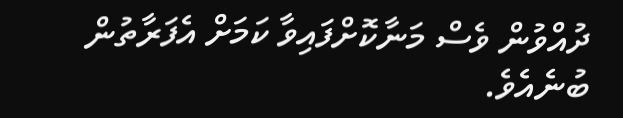ދުއްވުން ވެސް މަނާކޮށްފައިވާ ކަމަށް އެފަރާތުން ބުނެއެވެ.